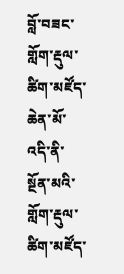བློ་བཟང་གློག་རྡུལ་ཚིག་མཛོད་ཆེན་མོ་འདི་ནི་སྔོན་མའི་གློག་རྡུལ་ཚིག་མཛོད་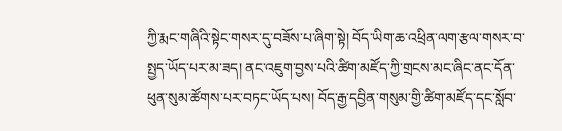ཀྱི་རྨང་གཞིའི་སྟེང་གསར་དུ་བཟོས་པ་ཞིག་སྟེ། བོད་ཡིག་ཆ་འཕྲིན་ལག་རྩལ་གསར་བ་སྤྱད་ཡོད་པར་མ་ཟད། ནང་འཇུག་བྱས་པའི་ཚིག་མཛོད་ཀྱི་གྲངས་མང་ཞིང་ནང་དོན་ཕུན་སུམ་ཚོགས་པར་བཏང་ཡོད་པས། བོད་རྒྱ་དབྱིན་གསུམ་གྱི་ཚིག་མཛོད་དང་སློབ་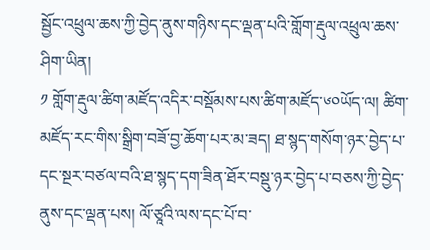སྦྱོང་འཕྲུལ་ཆས་ཀྱི་བྱེད་ནུས་གཉིས་དང་ལྡན་པའི་གློག་རྡུལ་འཕྲུལ་ཆས་ཤིག་ཡིན།
༡ གློག་རྡུལ་ཚིག་མཛོད་འདིར་བསྡོམས་པས་ཚིག་མཛོད་༦༠ཡོད་ལ། ཚིག་མཛོད་རང་གིས་སྒྲིག་བཟོ་བྱ་ཆོག་པར་མ་ཟད། ཐ་སྙད་གསོག་ཉར་བྱེད་པ་དང་སྔར་བཙལ་བའི་ཐ་སྙད་དག་ཟིན་ཐོར་བསྡུ་ཉར་བྱེད་པ་བཅས་ཀྱི་བྱེད་ནུས་དང་ལྡན་པས། ལོ་ཙཱའི་ལས་དང་པོ་བ་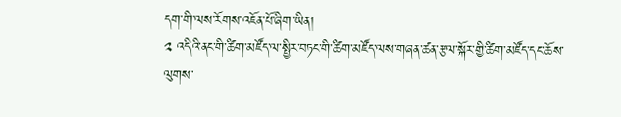དག་གི་ལས་རོགས་འཇོན་པོ་ཞིག་ཡིན།
༢ འདིའི་ནང་གི་ཚིག་མཛོད་ལ་སྤྱིར་བཏང་གི་ཚིག་མཛོད་ལས་གཞན་ཚན་རྩལ་སྐོར་གྱི་ཚིག་མཛོད་དང་ཆོས་ལུགས་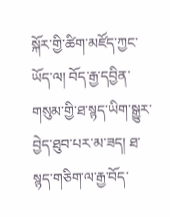སྐོར་གྱི་ཚིག་མཛོད་ཀྱང་ཡོད་ལ། བོད་རྒྱ་དབྱིན་གསུམ་གྱི་ཐ་སྙད་ཡིག་སྒྱུར་བྱེད་ཐུབ་པར་མ་ཟད། ཐ་སྙད་གཅིག་ལ་རྒྱ་བོད་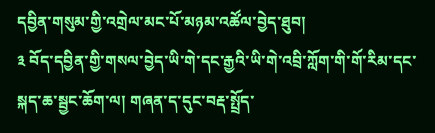དབྱིན་གསུམ་གྱི་འགྲེལ་མང་པོ་མཉམ་འཚོལ་བྱེད་ཐུབ།
༣ བོད་དབྱིན་གྱི་གསལ་བྱེད་ཡི་གེ་དང་རྒྱའི་ཡི་གེ་འབྲི་ཀློག་གི་གོ་རིམ་དང་སྐད་ཆ་སྦྱང་ཆོག་ལ། གཞན་ད་དུང་བརྡ་སྤྲོད་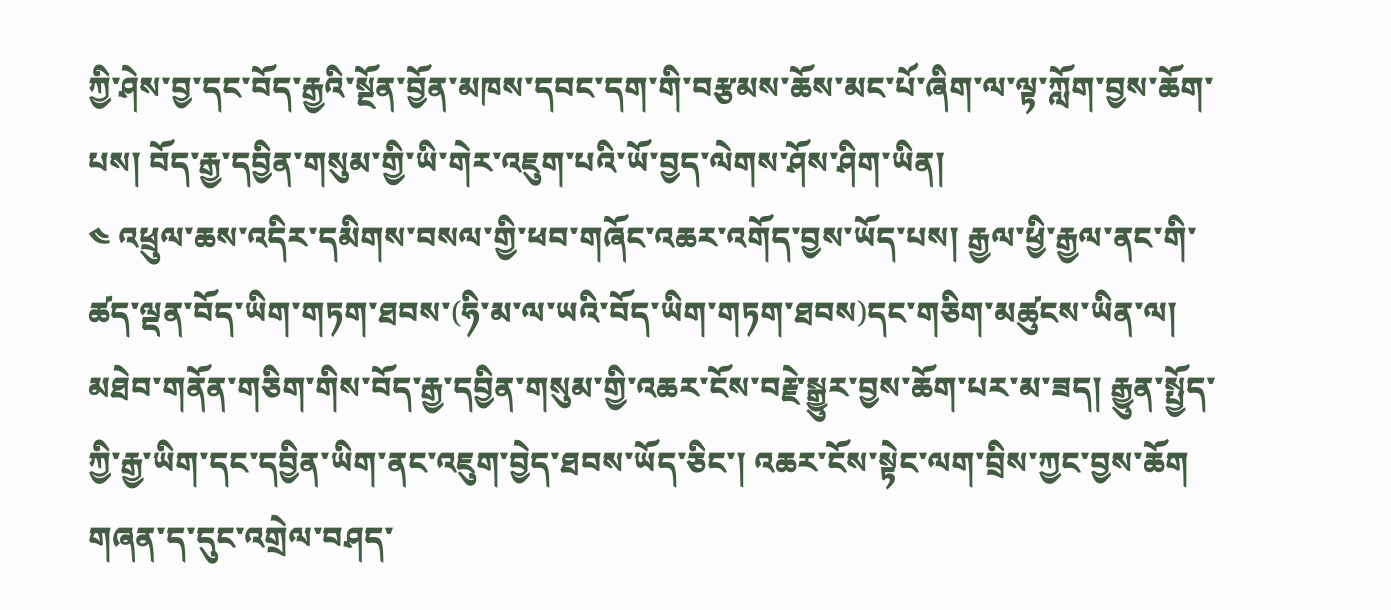ཀྱི་ཤེས་བྱ་དང་བོད་རྒྱའི་སྔོན་བྱོན་མཁས་དབང་དག་གི་བརྩམས་ཆོས་མང་པོ་ཞིག་ལ་ལྟ་ཀློག་བྱས་ཆོག་པས། བོད་རྒྱ་དབྱིན་གསུམ་གྱི་ཡི་གེར་འཇུག་པའི་ཡོ་བྱད་ལེགས་ཤོས་ཤིག་ཡིན།
༤ འཕྲུལ་ཆས་འདིར་དམིགས་བསལ་གྱི་ཕབ་གཞོང་འཆར་འགོད་བྱས་ཡོད་པས། རྒྱལ་ཕྱི་རྒྱལ་ནང་གི་ཚད་ལྡན་བོད་ཡིག་གཏག་ཐབས་(ཧི་མ་ལ་ཡའི་བོད་ཡིག་གཏག་ཐབས)དང་གཅིག་མཚུངས་ཡིན་ལ། མཐེབ་གནོན་གཅིག་གིས་བོད་རྒྱ་དབྱིན་གསུམ་གྱི་འཆར་ངོས་བརྗེ་སྒྱུར་བྱས་ཆོག་པར་མ་ཟད། རྒྱུན་སྤྱོད་ཀྱི་རྒྱ་ཡིག་དང་དབྱིན་ཡིག་ནང་འཇུག་བྱེད་ཐབས་ཡོད་ཅིང་། འཆར་ངོས་སྟེང་ལག་བྲིས་ཀྱང་བྱས་ཆོག གཞན་ད་དུང་འགྲེལ་བཤད་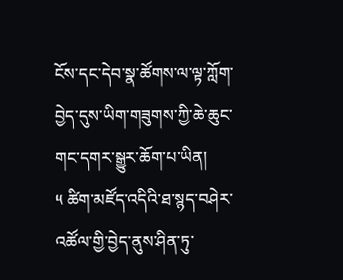ངོས་དང་དེབ་སྣ་ཚོགས་ལ་ལྟ་ཀློག་བྱེད་དུས་ཡིག་གཟུགས་ཀྱི་ཆེ་ཆུང་གང་དགར་སྒྱུར་ཆོག་པ་ཡིན།
༥ ཚིག་མཛོད་འདིའི་ཐ་སྙད་བཤེར་འཚོལ་གྱི་བྱེད་ནུས་ཤིན་ཏུ་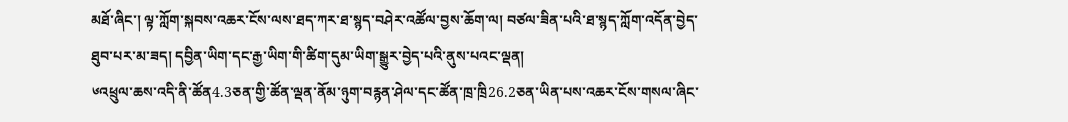མཐོ་ཞིང་། ལྟ་ཀློག་སྐབས་འཆར་ངོས་ལས་ཐད་ཀར་ཐ་སྙད་བཤེར་འཚོལ་བྱས་ཆོག་ལ། བཙལ་ཟིན་པའི་ཐ་སྙད་ཀློག་འདོན་བྱེད་ཐུབ་པར་མ་ཟད། དབྱིན་ཡིག་དང་རྒྱ་ཡིག་གི་ཚིག་དུམ་ཡིག་སྒྱུར་བྱེད་པའི་ནུས་པའང་ལྡན།
༦འཕྲུལ་ཆས་འདི་ནི་ཚོན4.3ཅན་གྱི་ཚོན་ལྡན་ནོམ་ཉུག་བརྙན་ཤེལ་དང་ཚོན་ཁྲ་ཁྲི26.2ཅན་ཡིན་པས་འཆར་ངོས་གསལ་ཞིང་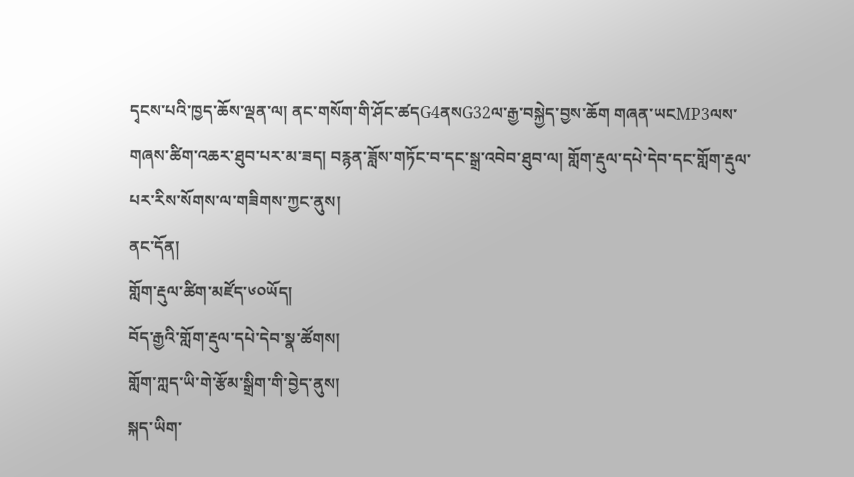དྭངས་པའི་ཁྱད་ཆོས་ལྡན་ལ། ནང་གསོག་གི་ཤོང་ཚདG4ནསG32ལ་རྒྱ་བསྐྱེད་བྱས་ཆོག གཞན་ཡངMP3ལས་གཞས་ཚིག་འཆར་ཐུབ་པར་མ་ཟད། བརྙན་ཟློས་གཏོང་བ་དང་སྒྲ་འབེབ་ཐུབ་ལ། གློག་རྡུལ་དཔེ་དེབ་དང་གློག་རྡུལ་པར་རིས་སོགས་ལ་གཟིགས་ཀྱང་ནུས།
ནང་དོན།
གློག་རྡུལ་ཚིག་མཛོད་༦༠ཡོད།
བོད་རྒྱའི་གློག་རྡུལ་དཔེ་དེབ་སྣ་ཚོགས།
གློག་ཀླད་ཡི་གེ་རྩོམ་སྒྲིག་གི་བྱེད་ནུས།
སྐད་ཡིག་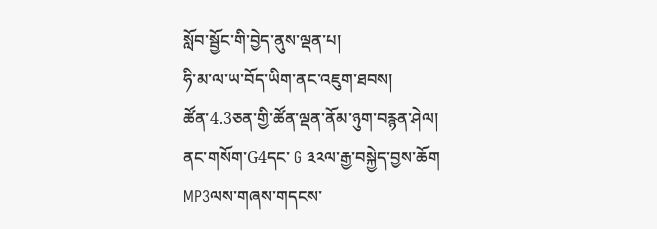སློབ་སྦྱོང་གི་བྱེད་ནུས་ལྡན་པ།
ཧི་མ་ལ་ཡ་བོད་ཡིག་ནང་འཇུག་ཐབས།
ཚོན་4.3ཅན་གྱི་ཚོན་ལྡན་ནོམ་ཉུག་བརྙན་ཤེལ།
ནང་གསོག་G4དང་ G ༣༢ལ་རྒྱ་བསྐྱེད་བྱས་ཆོག
MP3ལས་གཞས་གདངས་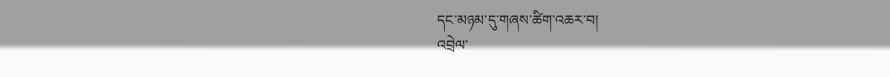དང་མཉམ་དུ་གཞས་ཚིག་འཆར་བ།
འབྲེལ་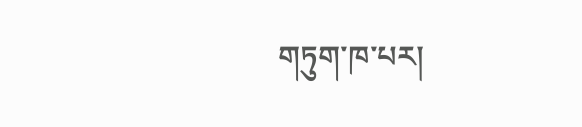གཏུག་ཁ་པར།